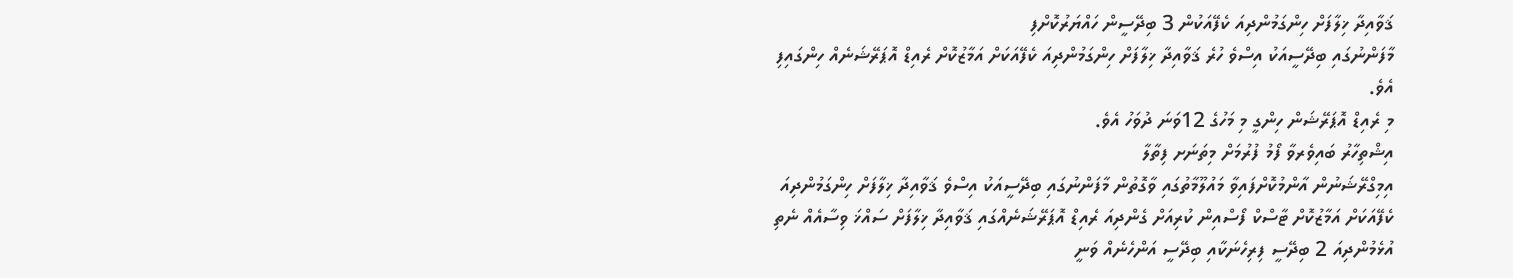ޤަވާއިދާ ޚިލާފަށް ހިންގަމުންދިއަ ކެފޭއަކުން 3 ބިދޭސީން ހައްޔަރުކޮށްފި
މާފަންނުގައި ބިދޭސީއަކު އިސްވެ ހުރެ ޤަވާއިދާ ޚިލާފަށް ހިންގަމުންދިއަ ކެފޭއަކަށް އަމާޒުކޮށް ރެއިޑް އޮޕަރޭޝަނެއް ހިންގައިފި އެވެ.
މި ރެއިޑް އޮޕަރޭޝަން ހިންގީ މި މަހުގެ 12ވަނަ ދުވަހު އެވެ.
އިޝްތިހާރު ބައިވެރވާ ފޯމު ފުރުމަށް މިތަނަށ ފިތާލާ
އިމިގްރޭޝަނުން އާންމުކޮށްފައިވާ މައުލޫމާތުގައި ވާގޮތުން މާފަންނުގައި ބިދޭސީއަކު އިސްވެ ޤަވާއިދާ ޚިލާފަށް ހިންގަމުންދިއަ ކެފޭއަކަށް އަމާޒުކޮށް ޓާސްކް ފޯސްއިން ކުރިއަށް ގެންދިއަ ރެއިޑް އޮޕަރޭޝަނެއްގައި ޤަވާއިދާ ޚިލާފަށް ސައްޚަ ވިސާއެއް ނެތި އުޅެމުންދިއަ 2 ބިދޭސީ ފިރިހެނަކާއި ބިދޭސީ އަންހެނެއް ވަނީ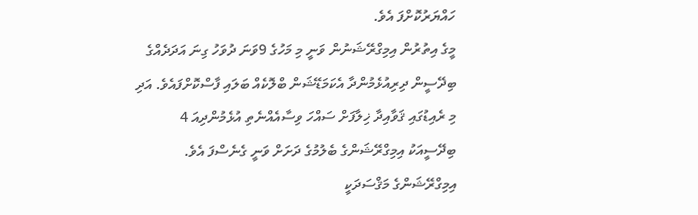ހައްޔަރުކޮށްފަ އެވެ.
މީގެ އިތުރުން އިމިގްރޭޝަނުން ވަނީ މި މަހުގެ 9ވަނަ ދުވަހު ގިނަ އަދަދެއްގެ ބިދޭސީން ދިރިއުޅެމުންދާ އެކަމަޑޭޝަން ބްލޮކެއް ބަލައި ފާސްކޮށްފައެވެ. އަދި މި ރެއިޑުގައި ޤަވާއިދާ ޚިލާފަށް ސައްހަ ވިސާއެއްނެތި އުޅެމުންދިއަ 4 ބިދޭސީއަކު އިމިގްރޭޝަންގެ ބެލުމުގެ ދަށަށް ވަނީ ގެނެސްފަ އެވެ.
އިމިގްރޭޝަންގެ މަޤްސަދަކީ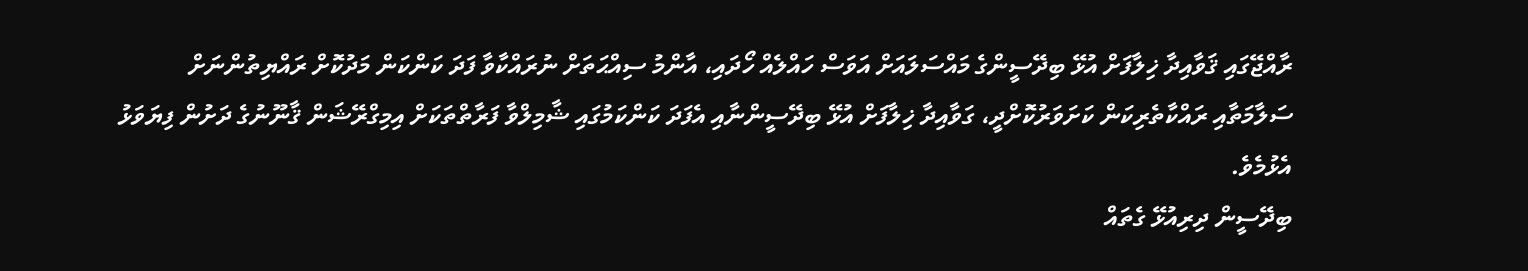ރާއްޖޭގައި ޤަވާއިދާ ޚިލާފަށް އުޅޭ ބިދޭސީންގެ މައްސަލައަށް އަވަސް ހައްލެއް ހޯދައި، އާންމު ސިއްޙަތަށް ނުރައްކާވާ ފަދަ ކަންކަން މަދުކޮށް ރައްޔިތުންނަށް ސަލާމަތާއި ރައްކާތެރިކަން ކަށަވަރުކޮށްދީ، ގަވާއިދާ ޚިލާފަށް އުޅޭ ބިދޭސީންނާއި އެފަދަ ކަންކަމުގައި ޝާމިލްވާ ފަރާތްތަކަށް އިމިގްރޭޝަން ޤާނޫނުގެ ދަށުން ފިޔަވަޅު އެޅުމެވެ.
ބިދޭސީން ދިރިއުޅޭ ގެތައް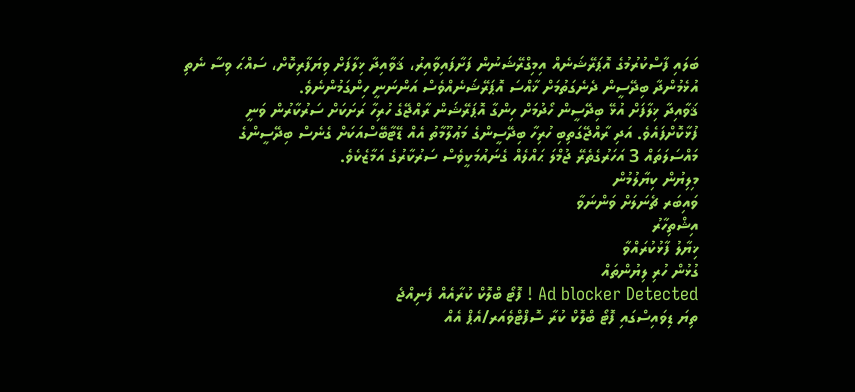ބަލައި ފާސްކުރުމުގެ އޮޕަރޭޝަނެއް އިމިގްރޭޝަނުން ފަށާފައިވާއިރު، ޤަވާއިދާ ޚިލާފަށް ވިޔަފާރިކޮށް، ސައްޙަ ވިސާ ނެތި އުޅެމުންދާ ބިދޭސީން ދެނެގަތުމަށް ޚާއްސަ އޮޕަރޭޝަނެއްވެސް އަންނަނީ ހިންގަމުންނެވެ.
ޤަވާއިދާ ޚިލާފަށް އުޅޭ ބިދޭސީން ހޯދުމަށް ހިންގާ އޮޕަރޭޝަން ރާއްޖޭގެ ހުރިހާ ރަށަކަށް ސަރުކާރުން ވަނީ ފުޅާކޮށްފައެވެ. އަދި ރާއްޖޭގަތިބި ހުރިހާ ބިދޭސީންގެ މަޢުލޫމާތު އެއް ޑޭޓާބޭސްއަކަށް ގެނެސް ބިދޭސީންގެ މައްސަލަތައް 3 އަހަރުގެތެރޭ ޖުމްލަ ޙައްލެއް ގެނައުމަކީވެސް ސަރުކާރުގެ އަމާޒެކެވެ.
މިލިޔުން ކިޔާލުމުން
ވައިބަރ ޗެނަލަށް ވަންނަވާ
އިޝްތިހާރު
ޚިޔާލު ފާޅުކުރައްވާ
ގުޅުން ހުރި ލިޔުންތައް
Ad blocker Detected ! ފޮޓޯ ބްލޮކް ކުރާއެއް ފެނިއްޖެ
ތިޔަ ޑިވައިސްގައި ފޮޓޯ ބްލޮކް ކުރާ ސޮފްޓްވެއަރ/އެޕް އެއް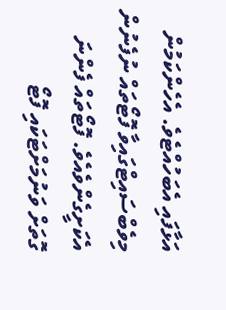އަޅާފައި އެބަހުއްޓެވެ. އެހެންކަމުން މިވެބްސައިޓްގައިވާ ފޮޓޯތައް ނުފެނުން އެކަށީގެންވެއެވެ. ފޮޓޯތައް ފެންނަ ގޮތަށް ވަނުމަށްޓަކައި ފޮޓޯ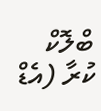ބްލޮކް ކުރާ (އެޑް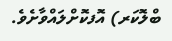ބްލޮކަރ) އޮފކޮށްލައްވާށެވެ.